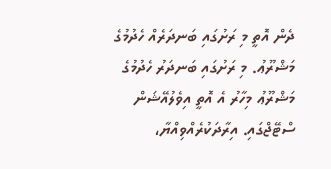ދެން އޮތީ މި ރަށުގައި ބަނދަރެއް ހެދުމުގެ މަޝްރޫޢު. މި ރަށުގައި ބަނދަރު ހެދުމުގެ މަޝްރޫޢު މިހާރު އެ އޮތީ އިވެލުއޭޝަން ސްޓޭޖްގައި. އިރާދަކުރެއްވިއްޔާ،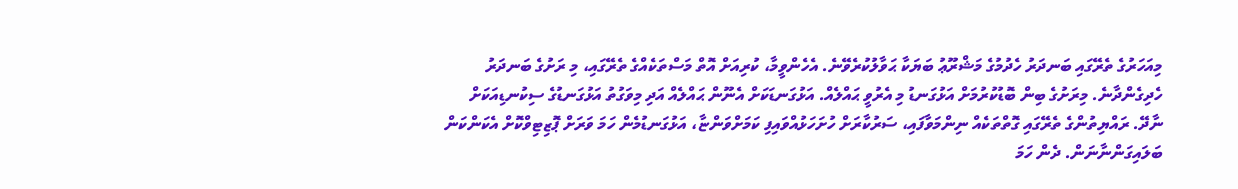މިއަހަރުގެ ތެރޭގައި ބަނދަރު ހެދުމުގެ މަޝްރޫޢު ބަޔަކާ ޙަވާލުކުރެވޭނެ. އެހެންވީމާ، ކުރިއަށް އޮތް މަސްތަކެއްގެ ތެރޭގައި، މި ރަށުގެ ބަނދަރު ހެދިގެންދާނެ. މިރަށުގެ ބިން ބޮޑުކުރުމަށް އަޅުގަނޑު މި އެރުވީ ޙައްލެއް. އަޅުގަނޑަކަށް އެނޫން ޙައްލެއް އަދި މިވަގުތު އަޅުގަނޑުގެ ސިކުނޑިއަކަށް ނާދޭ. ރައްޔިތުންގެ ތެރޭގައި ގޮތްތަކެއް ނިންމަވާފައި، ސަރުކާރަށް ހުށަހަޅުއްވައިފި ކަމަށްވަންޏާ، އަޅުގަނޑުމެން ހަމަ ވަރަށް ޕޮޒިޓިވްކޮށް އެކަންކަން ބަލައިގަންނާނަން. ދެން ހަމަ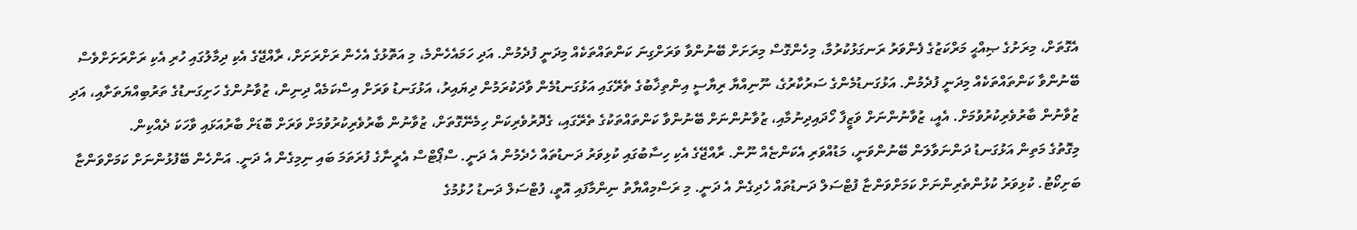އެގޮތަށް، މިރަށުގެ ޞިއްޙީ މަރްކަޒުގެ ފެންވަރު ރަނގަޅުކުރުމާ، މިހެންގޮސް މިރަށަށް ބޭނުންވާ ވަރަށްގިނަ ކަންތައްތަކެއް މިދަނީ ފުދެމުން. އަދި ހަމައެހެންމެ، މި އަތޮޅުގެ އެހެން ރަށްރަށަށް، ރާއްޖޭގެ އެކި ދިމާލުގައި ހުރި އެކި ރަށްރަށަށްވެސް ބޭނުންވާ ކަންތައްތަކެއް މިދަނީ ފުދެމުން. އަޅުގަނޑުމެންގެ ސަރުކާރުގެ، ނޫނިއްޔާ ރިޔާސީ އިންތިޚާބުގެ ތެރޭގައި އަޅުގަނޑުމެން ވާދަކުރަމުން ދިޔައިރު، އަޅުގަނޑު ވަރަށް އިސްކަމެއް ދިނިން، ޒުވާނުންގެ ހަށިގަނޑުގެ ތަރުބިއްޔަތަށާއި، އަދި ޒުވާނުން ބާރުވެރިކުރުވުމަށް. އެއީ، ޒުވާނުންނަށް ވަޒީފާ ހޯދައިދިނުމާއި، ޒުވާނުންނަށް ބޭނުންވާ ކަންތައްތަކުގެ ތެރޭގައި، ގެދޮރުވެރިކަން ހިމެނޭގޮތަށް، ޒުވާނުން ބާރުވެރިކުރުވުމަށް ވަރަށް ބޮޑަށް ބާރުއަޅައި ވާހަކަ ދެއްކިން.
މިގޮތުގެ މަތިން އަޅުގަނޑު ދަންނަވާލަން ބޭނުންވަނީ، މަޑުއްވަރި އެކަންޏެއް ނޫން. ރާއްޖޭގެ އެކި ހިސާބުގައި ކުޅިވަރު ދަނޑުތައް ހެދެމުން އެ ދަނީ. ސްޕޯޓްސް އެރީނާގެ ފުރަތަމަ ބައި ނިމިގެން އެ ދަނީ. އަންހެން ބޭފުޅުންނަށް ކަމަށްވަންޏާ ބަށިކޯޓު. ކުޅިވަރު ކުޅުންތެރިންނަށް ކަމަށްވަންޏާ ފުޓްސަލް ދަނޑުތައް ހެދިގެން އެ ދަނީ. މި ރަސްމިއްޔާތު ނިންމާފައި އޮތީ، ފުޓްސަލް ދަނޑު ހުޅުމުގެ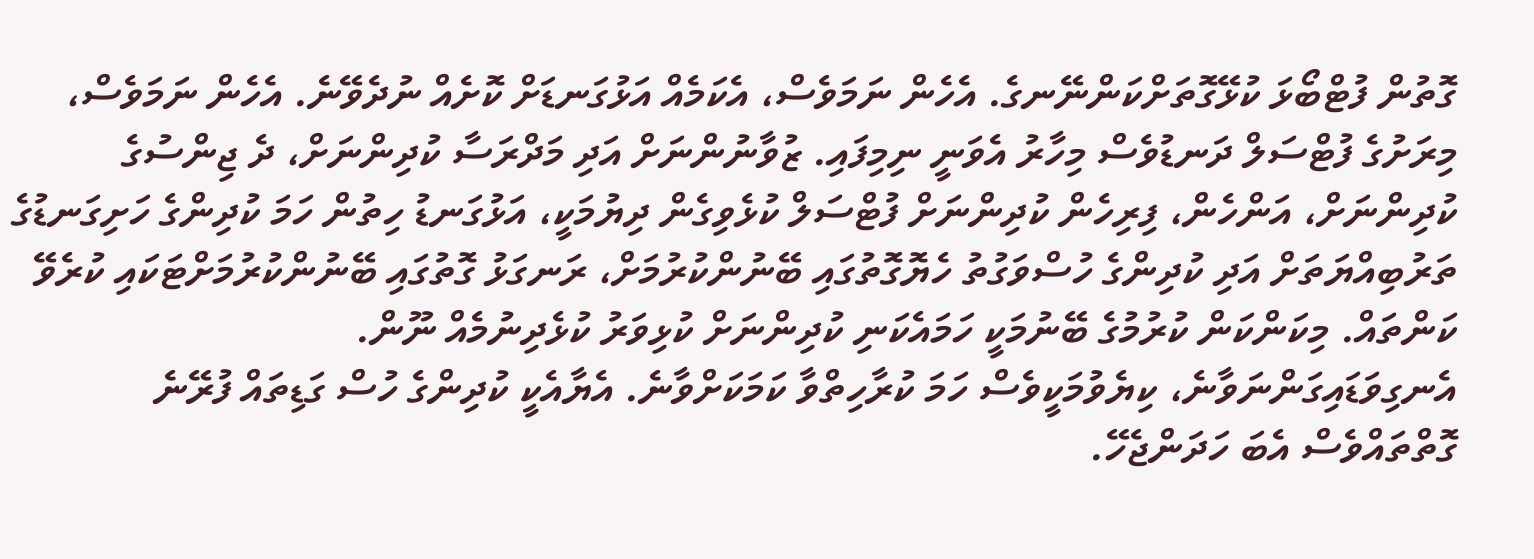ގޮތުން ފުޓްބޯޅަ ކުޅޭގޮތަށްކަންނޭނގެ. އެހެން ނަމަވެސް، އެކަމެއް އަޅުގަނޑަށް ކޮށެއް ނުދެވޭނެ. އެހެން ނަމަވެސް، މިރަށުގެ ފުޓްސަލް ދަނޑުވެސް މިހާރު އެވަނީ ނިމިފައި. ޒުވާނުންނަށް އަދި މަދްރަސާ ކުދިންނަށް، ދެ ޖިންސުގެ ކުދިންނަށް، އަންހެން، ފިރިހެން ކުދިންނަށް ފުޓްސަލް ކުޅެވިގެން ދިޔުމަކީ، އަޅުގަނޑު ހިތުން ހަމަ ކުދިންގެ ހަށިގަނޑުގެ ތަރުބިއްޔަތަށް އަދި ކުދިންގެ ހުސްވަގުތު ހެޔޮގޮތުގައި ބޭނުންކުރުމަށް، ރަނގަޅު ގޮތުގައި ބޭނުންކުރުމަށްޓަކައި ކުރެވޭ ކަންތައް. މިކަންކަން ކުރުމުގެ ބޭނުމަކީ ހަމައެކަނި ކުދިންނަށް ކުޅިވަރު ކުޅެދިނުމެއް ނޫން.
އެނގިވަޑައިގަންނަވާނެ، ކިޔެވުމަކީވެސް ހަމަ ކުރާހިތްވާ ކަމަކަށްވާނެ. އެޔާއެކީ ކުދިންގެ ހުސް ގަޑިތައް ފުރޭނެ ގޮތްތައްވެސް އެބަ ހަދަންޖެހޭ.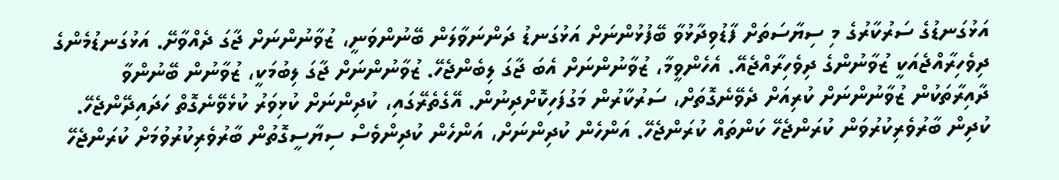އަޅުގަނޑުގެ ސަރުކާރުގެ މި ސިޔާސަތަށް ފާޑުވިދާޅުވާ ބޭފުޅުންނަށް އަޅުގަނޑު ދަންނަވާލަން ބޭނުންވަނީ، ޒުވާނުންނަށް ޖާގަ ދެއްވާށޭ. އަޅުގަނޑުމެންގެ ދިވެހިރާއްޖެއަކީ ޒުވާނުންގެ ދިވެހިރާއްޖެއޭ. އެހެންވީމާ، ޒުވާނުންނަށް އެބަ ޖާގަ ލިބެންޖެހޭ. ޒުވާނުންނަށް ޖާގަ ލިބުމަކީ، ޒުވާނުން ބޭނުންވާ ދާއިރާތަކުން ޒުވާނުންނަށް ކުރިއަށް ދެވޭނެގޮތަށް، ސަރުކާރުން މަގުފަހިކޮށްދިނުން. އޭގެތެރޭގައި، ކުދިންނަށް ކުޅިވަރު ކުޅެވޭނެގޮތް ހަދައިދޭންޖެހޭ. ކުދިން ބާރުވެރިކުރުވަން ކުރަންޖެހޭ ކަންތައް ކުރަންޖެހޭ. އަންހެން ކުދިންނަށް، އަންހެން ކުދިންވެސް ސިޔާސީގޮތުން ބާރުވެރިކުރުވުމަށް ކުރަންޖެހޭ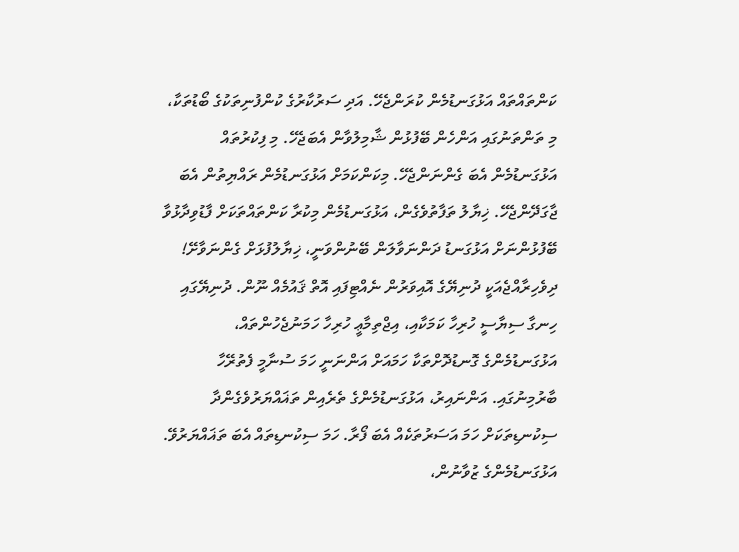ކަންތައްތައް އަޅުގަނޑުމެން ކުރަންޖެހޭ. އަދި ސަރުކާރުގެ ކުންފުނިތަކުގެ ބޯޑުތަކާ، މި ތަންތަނުގައި އަންހެން ބޭފުޅުން ޝާމިލުވާން އެބަޖެހޭ. މި ފިކުރުތައް އަޅުގަނޑުމެން އެބަ ގެންނަންޖެހޭ. މިކަންކަމަށް އަޅުގަނޑުމެން ރައްޔިތުން އެބަ ޖާގަދޭންޖެހޭ. ޚިޔާލު ތަފާތުވެގެން، އަޅުގަނޑުމެން މިކުރާ ކަންތައްތަކަށް ފާޑުވިދާޅުވާ ބޭފުޅުންނަށް އަޅުގަނޑު ދަންނަވާލަން ބޭނުންވަނީ، ޚިޔާލުފުޅަށް ގެންނަވާށޭ! ދިވެހިރާއްޖެއަކީ ދުނިޔޭގެ އޮއިވަރުން ނެއްޓިފައި އޮތް ޤައުމެއް ނޫން. ދުނިޔޭގައި ހިނގާ ސިޔާސީ ހުރިހާ ކަމަކާއި، އިޖްތިމާޢީ ހުރިހާ ހަމަނުޖެހުންތައް، އަޅުގަނޑުމެންގެ ގޮނޑުދޮށްތަކާ ހަމައަށް އަންނަނީ ހަމަ ސުނާމީ ފެތުރޭހާ ބާރުމިނުގައި. އަންނައިރު، އަޅުގަނޑުމެންގެ ތެރެއިން ތަޣައްޔަރުވެގެންދާ ސިކުނޑިތަކަށް ހަމަ އަސަރުތަކެއް އެބަ ފޯރާ. ހަމަ ސިކުނޑިތައް އެބަ ތަޣައްޔަރުވޭ. އަޅުގަނޑުމެންގެ ޒުވާނުން،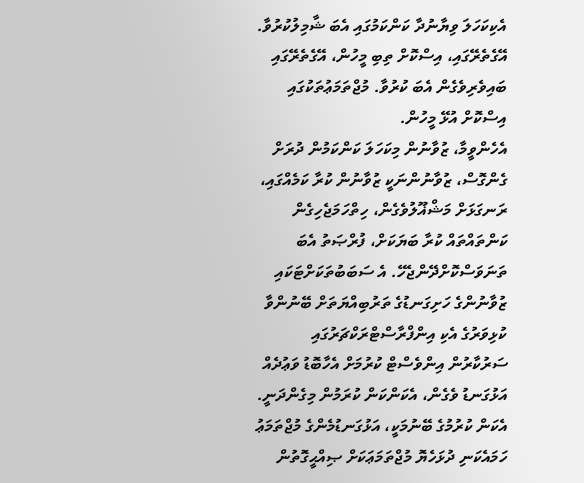އެކިކަހަލަ ވިޔާނުދާ ކަންކަމުގައި އެބަ ޝާމިލުކުރުވާ. އޭގެތެރޭގައި، އިސްކޮށް ތިބި މީހުން، އޭގެތެރޭގައި ބައިވެރިވެގެން އެބަ ކުރުވާ. މުޖްތަމަޢުތަކުގައި އިސްކޮށް އުޅޭ މީހުން.
އެހެންވީމާ، ޒުވާނުން މިކަހަލަ ކަންކަމުން ދުރަށް ގެންގޮސް، ޒުވާނުންނަކީ ޒުވާނުން ކުރާ ކަމެއްގައި، ރަނގަޅަށް މަޝްޣޫލުވެގެން، ހިތްހަމަޖެހިގެން ކަންތައްތައް ކުރާ ބަޔަކަށް، ފުރްޞަތު އެބަ ތަނަވަސްކޮށްދޭންޖެހޭ. އެ ސަބަބުތަކަށްޓަކައި ޒުވާނުންގެ ހަށިގަނޑުގެ ތަރުބިއްޔަތަށް ބޭނުންވާ ކުޅިވަރުގެ އެކި އިންފްރާސްޓްރަކްޗަރުގައި ސަރުކާރުން އިންވެސްޓް ކުރުމަށް އެހާބޮޑު ވަޢުދެއް އަޅުގަނޑު ވެގެން، އެކަންކަން ކުރަމުން މިގެންދަނީ. އެކަން ކުރުމުގެ ބޭނުމަކީ، އަޅުގަނޑުމެންގެ މުޖްތަމަޢު ހަމައެކަނި ދުޅަހެޔޮ މުޖްތަމަޢަކަށް ޞިއްޙީގޮތުން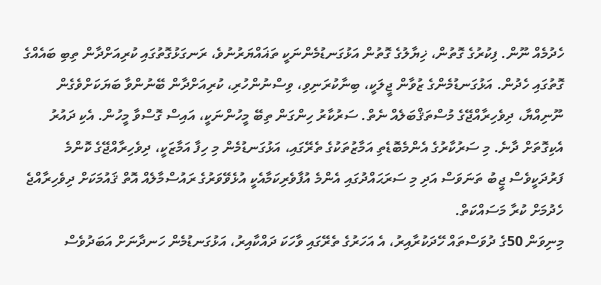ހެދުމެއް ނޫން. ފިކުރުގެ ގޮތުން، ޚިޔާލުގެ ގޮތުން އަޅުގަނޑުމެންނަކީ ތަޣައްޔަރުނުވެ، ރަނގަޅުގޮތުގައި ކުރިއަށްދާން ތިބި ބައެއްގެ ގޮތުގައި ހެދުން. އަޅުގަނޑުމެންގެ ޒުވާން ޖީލަކީ، ބިނާކުރަނިވި، ވިސްނުންހުރި، ކުރިއަށްދާން ބޭނުންވާ ބަޔަކަށްވެގެން ނޫނިއްޔާ، ދިވެހިރާއްޖޭގެ މުސްތަޤްބަލެއް ނެތް. ސަރުކާރު ހިންގަން ތިބޭ މީހުންނަކީ، އައިސް ގޮސްވާ މީހުން. އެކި ދައުރު އެކިގޮތަށް ދާނެ. މި ސަރުކާރުގެ އެންމެބޮޑެތި އަމާޒުތަކުގެ ތެރޭގައި، އަޅުގަނޑުމެން މި ހިފާ އަމާޒަކީ، ދިވެހިރާއްޖޭގެ ކޮންމެ ފަރުދަކީވެސް ޖީބު ތަނަވަސް އަދި މި ސަރަޙައްދުގައި އެންމެ އުފާވެރިކަމާއެކީ އުޅެވޭވަރުގެ ރައުސްމާލެއް އޮތް ޤައުމަކަށް ދިވެހިރާއްޖެ ހެދުމަށް ކުރާ މަސައްކަތް.
މިނިވަން 50ގެ ދުވަސްތައް ހޭދަކުރާއިރު، އެ އަހަރުގެ ތެރޭގައި ވާހަކަ ދައްކާއިރު، އަޅުގަނޑުމެން ހަނދާނަށް އަބަދުވެސް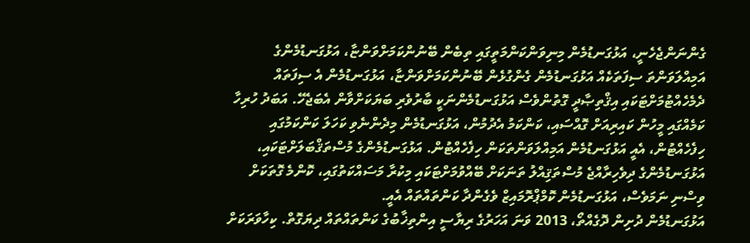ގެންނަންޖެހެނީ، އަޅުގަނޑުމެން މިނިވަންކަންމަތީގައި ތިބެން ބޭނުންކަމަށްވަންޏާ، އަޅުގަނޑުމެންގެ އަމިއްލަވަންތަ ސިފަތަކެއް އަޅުގަނޑުމެން ގެންގުޅެން ބޭނުންކަމަށްވަންޏާ، އަޅުގަނޑުމެން އެ ސިފަތައް ދެމެހެއްޓުމަށްޓަކައި އިޤްތިޞާދީ ގޮތުންވެސް އަޅުގަނޑުމެންނަކީ ބާރުވެރި ބަޔަކަށްވާން އެބަޖެހޭ. އަބަދު ހުރިހާ ކަމެއްގައި މީހުން ކައިރިއަށް ގޮއްސައި، ކަންކަމު އެދުމުން، އަޅުގަނޑުމެން މިދެންނެވި ކަހަލަ ކަންކަމުގައި ހިފެހެއްޓުން، އެއީ އަޅުގަނޑުމެން އަމިއްލަވަންތަކަން ހިފެހެއްޓުން. އަޅުގަނޑުމެންގެ މުސްތަޤްބަލަށްޓަކައި، އަޅުގަނޑުމެންގެ ދިވެހިރާއްޖެ މުސްތަޤިއްލު ތަނަކަށް ބޭއްވުމަށްޓަކައި މިކުރާ މަސައްކަތުގައި، ކޮންމެ ގޮތަކަށް ވިސްނި ނަމަވެސް، އަޅުގަނޑުމެން ކޮމްޕްރޮމައިޒް ވެގެންދާ ކަންތައްތައް އެއީ.
އަޅުގަނޑުމެން ދުށިން ދޮގެއްތޯ، 2013 ވަނަ އަހަރުގެ ރިޔާސީ އިންތިޚާބުގެ ކަންތައްތައް ދިޔަގޮތް. ކިހާވަރަކަށް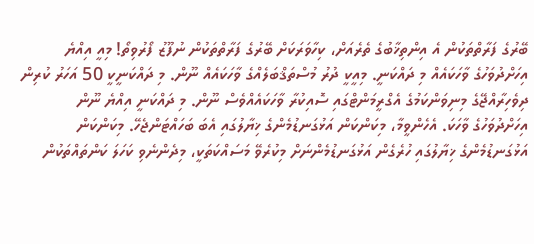ބޭރުގެ ފަރާތްތަކުން އެ އިންތިޚާބުގެ ތެރެއަށް، ކިހާވަރަކަށް ބޭރުގެ ފަރާތްތަކުން ނުފޫޒު ފޯރުވިތޯ! މިއީ އިއްޔެ އިހަށްދުވަހުގެ ވާހަކައެއް މި ދައްކަނީ. މިއީކީ ދުރު މުސްތަޤްބަލެއްގެ ވާހަކައެއް ނޫން. މި ދައްކަނީކީ 50 އަހަރު ކުރިން ދިވެހިރާއްޖޭގެ މިނިވަންކަމުގެ އެގްރީމަންޓްގައި ސޮއިކުރާ ވާހަކައެއްވެސް ނޫން. މި ދައްކަނީ އިއްޔެ ނޫން އިހަށްދުވަހުގެ ވާހަކަ. އެހެންވީމާ، މިކަންކަން އަޅުގަނޑުމެންގެ ޚިޔާލުގައި އެބަ ބަހައްޓަންޖެހޭ. މިކަންކަން އަޅުގަނޑުމެންގެ ޚިޔާލުގައި ހުރެގެން އަޅުގަނޑުމެންނަށް މިކުރެވޭ މަސައްކަތަކީ، މިދެންނެވި ކަހަލަ ކަންތައްތަކުން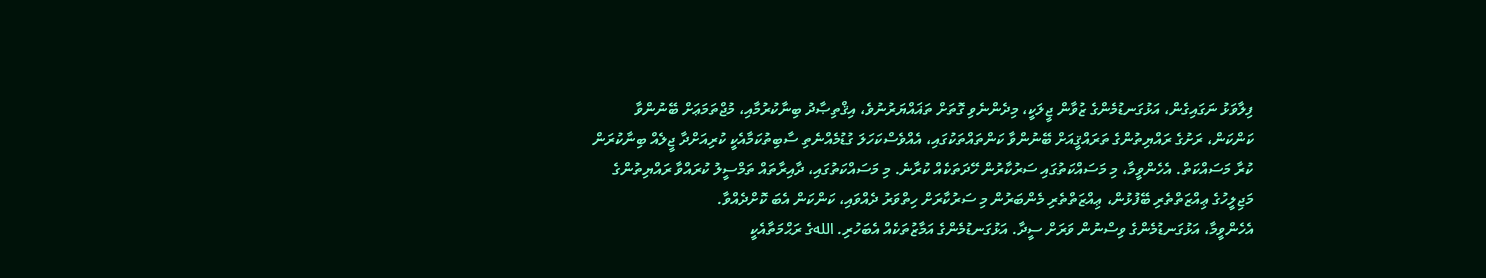ފިލާވަޅު ނަގައިގެން، އަޅުގަނޑުމެންގެ ޒުވާން ޖީލަކީ، މިދެންނެވި ގޮތަށް ތަޣައްޔަރުނުވެ، އިޤްތިޞާދު ބިނާކުރުމާއި، މުޖްތަމަޢަށް ބޭނުންވާ ކަންކަން، ރަށުގެ ރައްޔިތުންގެ ތަރައްޤީއަށް ބޭނުންވާ ކަންތައްތަކުގައި، އެއްވެސްކަހަލަ ގުޑުމެއްނެތި ސާބިތުކަމާއެކީ ކުރިއަށްދާ ޖީލެއް ބިނާކުރަން ކުރާ މަސައްކަތް. އެހެންވީމާ، މި މަސައްކަތުގައި ސަރުކާރުން ހޭދަތަކެއް ކުރާނެ. މި މަސައްކަތުގައި، ދާއިރާތައް ތަމްސީލު ކުރައްވާ ރައްޔިތުންގެ މަޖިލީހުގެ ޢިއްޒަތްތެރި ބޭފުޅުން، ޢިއްޒަތްތެރި މެންބަރުން މި ސަރުކާރަށް ހިތްވަރު ދެއްވައި، ކަންކަން އެބަ ކޮށްދެއްވާ.
އެހެންވީމާ، އަޅުގަނޑުމެންގެ ވިސްނުން ވަރަށް ސީދާ. އަޅުގަނޑުމެންގެ އަމާޒުތަކެއް އެބަހުރި. اللهގެ ރަޙްމަތާއެކީ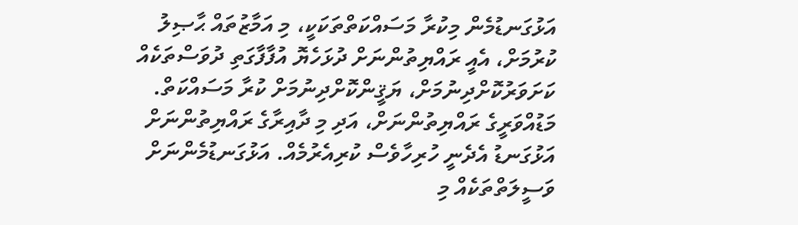އަޅުގަނޑުމެން މިކުރާ މަސައްކަތްތަކަކީ، މި އަމާޒުތައް ޙާޞިލު ކުރުމަށް، އެއީ ރައްޔިތުންނަށް ދުޅަހެޔޮ އުފާފާގަތި ދުވަސްތަކެއް ކަށަވަރުކޮށްދިނުމަށް، ޔަޤީންކޮށްދިނުމަށް ކުރާ މަސައްކަތް. މަޑުއްވަރީގެ ރައްޔިތުންނަށް، އަދި މި ދާއިރާގެ ރައްޔިތުންނަށް އަޅުގަނޑު އެދެނީ ހުރިހާވެސް ކުރިއެރުމެއް. އަޅުގަނޑުމެންނަށް ވަސީލަތްތަކެއް މި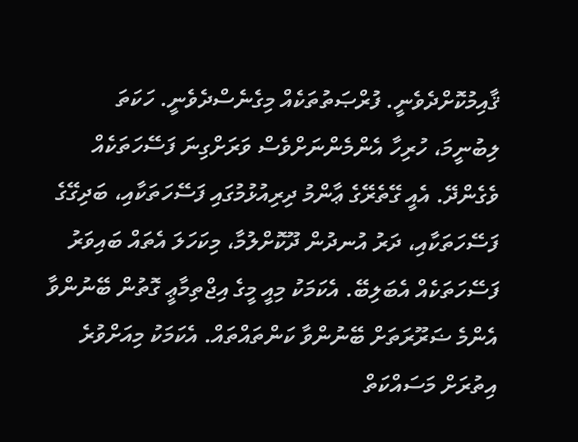ޤާއިމުކޮށްދެވެނީ. ފުރްޞަތުތަކެއް މިގެނެސްދެވެނީ. ހަކަތަ ލިބުނީމަ، ހުރިހާ އެންމެންނަށްވެސް ވަރަށްގިނަ ފަސޭހަތަކެއް ވެގެންދޭ. އެއީ ގޭތެރޭގެ ޢާންމު ދިރިއުޅުމުގައި ފަސޭހަތަކާއި، ބަދިގޭގެ ފަސޭހަތަކާއި، ދަރު އުނދުން ދޫކޮށްލުމާ، މިކަހަލަ އެތައް ބައިވަރު ފަސޭހަތަކެއް އެބަލިބޭ. އެކަމަކު މިއީ މީގެ އިޖްތިމާޢީ ގޮތުން ބޭނުންވާ އެންމެ ޟަރޫރަތަށް ބޭނުންވާ ކަންތައްތައް. އެކަމަކު މިއަށްވުރެ އިތުރަށް މަސައްކަތް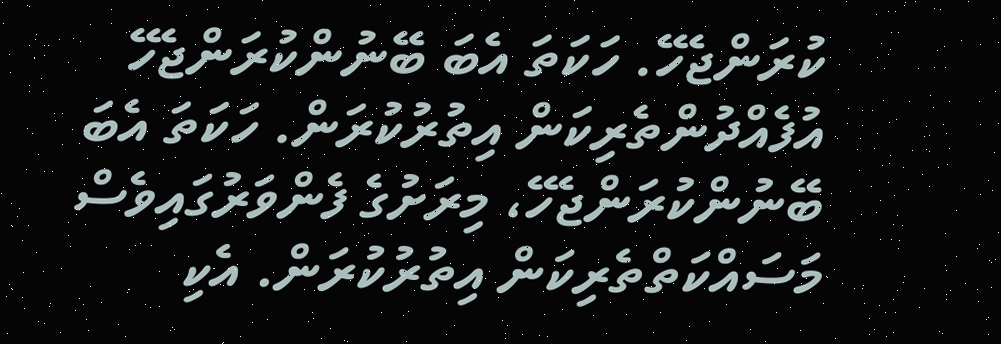ކުރަންޖެހޭ. ހަކަތަ އެބަ ބޭނުންކުރަންޖެހޭ އުފެއްދުންތެރިކަން އިތުރުކުރަން. ހަކަތަ އެބަ ބޭނުންކުރަންޖެހޭ، މިރަށުގެ ފެންވަރުގައިވެސް މަސައްކަތްތެރިކަން އިތުރުކުރަން. އެކި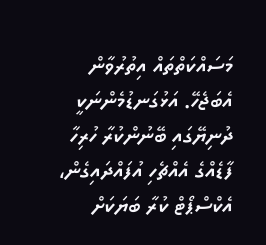މަސައްކަތްތައް އިތުރުވާން އެބަޖެހޭ. އަޅުގަނޑުމެންނަކީ ދުނިޔޭގައި ބޭނުންކުރާ ހުރިހާ ފާޑެއްގެ އެއްޗެހި އުފައްދައިގެން، އެކްސްޕޯޓް ކުރާ ބަޔަކަށް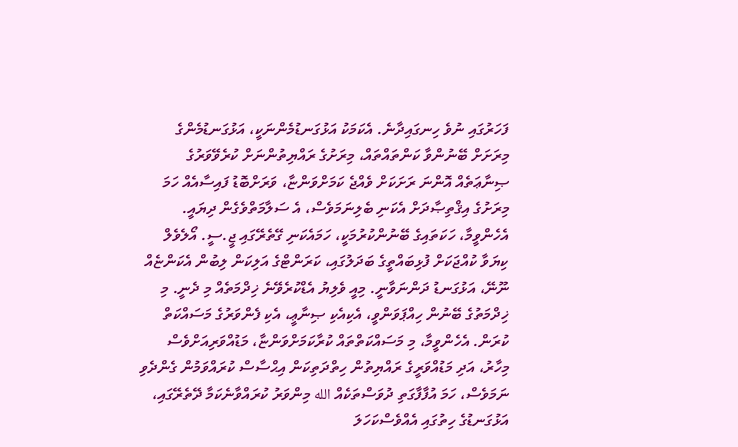ފަހަރުގައި ނުވެ ހިނގައިދާނެ. އެކަމަކު އަޅުގަނޑުމެންނަކީ، އަޅުގަނޑުމެންގެ މިރަށަށް ބޭނުންވާ ކަންތައްތައް، މިރަށުގެ ރައްޔިތުންނަށް ކުރެވޭވަރުގެ ޞިނާޢަތެއް އޮންނަ ރަށަކަށް ވެއްޖެ ކަމަށްވަންޏާ، ވަރަށްބޮޑު ފައިސާއެއް ހަމަ މިރަށުގެ އިޤްތިޞާދަށް އެކަނި ބެލިނަމަވެސް، އެ ސަލާމަތްވެގެން ދިޔައީ.
އެހެންވީމާ، ހަކަތައިގެ ބޭނުންކުރުމަކީ، ހަމައެކަނި ގޭތެރޭގައި ޖީ.ސީ. އޯލެވެލް ކިޔަވާ ކުއްޖަކަށް ފުޅިބައްތީގެ ބަދަލުގައި، ކަރަންޓްގެ އަލިކަން ލިބުން އެކަންޏެއް ނޫނޭ، އަޅުގަނޑު ދަންނަވާނީ. މިއީ ވެލިޔު އެޑްކުރެވޭނެ ޚިދްމަތެއް މި ދެނީ. މި ޚިދްމަތުގެ ބޭނުން ހިއްޕަވަންވީ، އެކިއެކި ޞިނާޢީ، އެކި ފެންވަރުގެ މަސައްކަތް ކުރަން. އެހެންވީމާ، މި މަސައްކަތްތައް ކުރާކަމަށްވަންޏާ، މަޑުއްވަރިއަށްވެސް މިހާރު، އަދި މަޑުއްވަރީގެ ރައްޔިތުން ހިތްދަތިކަން އިޙްސާސް ކުރައްވަމުން ގެންދެވި ނަމަވެސް، ހަމަ އުފާފާގަތި ދުވަސްތަކެއް الله މިންވަރު ކުރައްވާނެކަމާ ދޭތެރޭގައި، އަޅުގަނޑުގެ ހިތުގައި އެއްވެސްކަހަލަ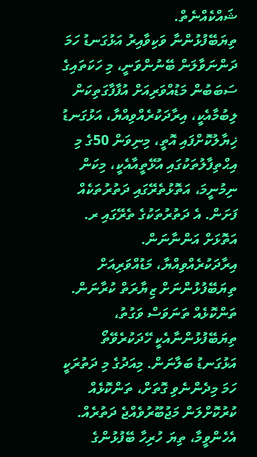ޝައްކެއްނެތް.
ތިޔަބޭފުޅުންނާ ވަކިވާއިރު އަޅުގަނޑު ހަމަ ދަންނަވާލަން ބޭނުންވަނީ، މި ހަކަތައިގެ ސަބަބުން މަޑުއްވަރިއަށް އުފާފާގަތިކަން ލިބުމާއެކީ، އިރާދަކުރެއްވިއްޔާ، އަޅުގަނޑު ޚިޔާލުކޮށްފައި އޮތީ، މިނިވަން 50ގެ މި އިޙްތިފާލުތަކުގައި އުޅޭތީއާއެކީ، މިކަން ނިމުނީމަ، އަތޮޅުތެރޭގައި ދަތުރުތަކެއް ފަށަން. އެ ދަތުރުތަކުގެ ތެރޭގައި ރ. އަތޮޅަށް އަންނާނަން. އިރާދަކުރެއްވިއްޔާ، މަޑުއްވަރިއަށް ތިޔަބޭފުޅުންނަށް ޒިޔާރަތް ކުރާނަން. ތަންކޮޅެއް ތަނަވަސް ވަގުތު، ތިޔަބޭފުޅުންނާއެކީ ހޭދަކުރެވޭތޯ އަޅުގަނޑު ބަލާނަން. މިއަދުގެ މި ދަތުރަކީ ހަމަ މިދެންނެވި ގޮތަށް، ތަންކޮޅެއް ކުރުކޮށްލަން މަޖުބޫރުވެއްޖެ ދަތުރެއް. އެހެންވީމާ، ތިޔަ ހުރިހާ ބޭފުޅުންގެ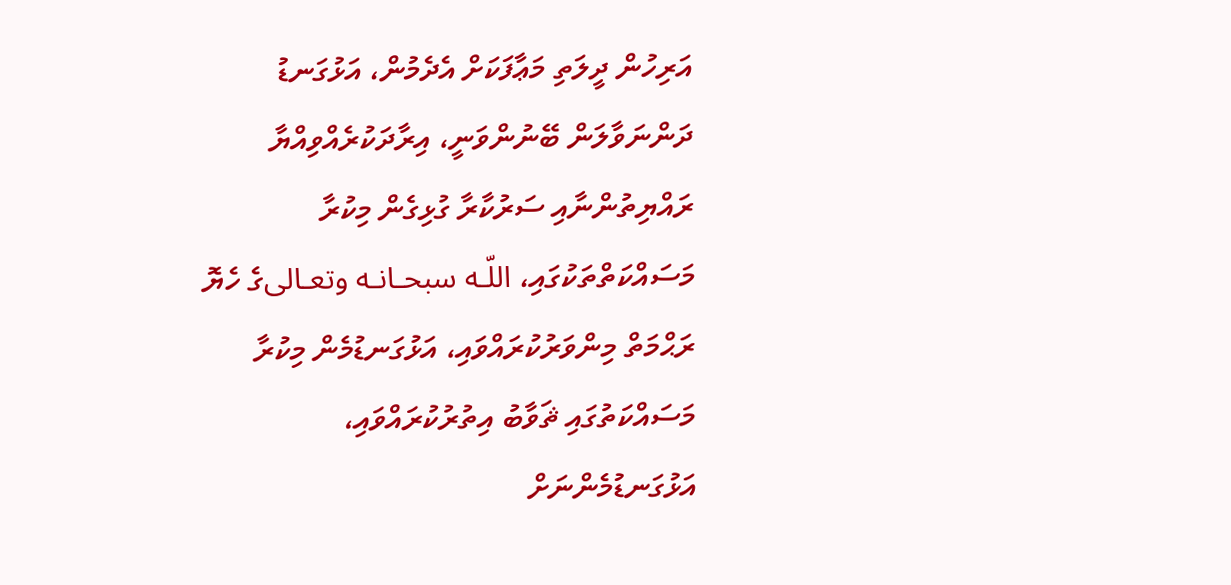އަރިހުން ދީލަތި މަޢާފަކަށް އެދެމުން، އަޅުގަނޑު ދަންނަވާލަން ބޭނުންވަނީ، އިރާދަކުރެއްވިއްޔާ ރައްޔިތުންނާއި ސަރުކާރާ ގުޅިގެން މިކުރާ މަސައްކަތްތަކުގައި، اللّـه سبحـانـه وتعـالىގެ ހެޔޮ ރަޙްމަތް މިންވަރުކުރައްވައި، އަޅުގަނޑުމެން މިކުރާ މަސައްކަތުގައި ޘަވާބު އިތުރުކުރައްވައި، އަޅުގަނޑުމެންނަށް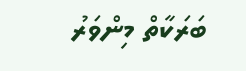ބަރަކާތް މިންވަރު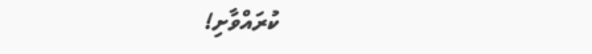ކުރައްވާށި!